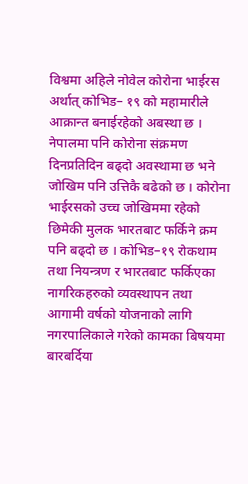विश्वमा अहिले नोवेल कोरोना भाईरस अर्थात् कोभिड– १९ को महामारीले आक्रान्त बनाईरहेको अबस्था छ । नेपालमा पनि कोरोना संक्रमण दिनप्रतिदिन बढ्दो अवस्थामा छ भने जोखिम पनि उत्तिकै बढेको छ । कोरोना भाईरसको उच्च जोखिममा रहेको छिमेकी मुलक भारतबाट फर्किने क्रम पनि बढ्दो छ । कोभिड–१९ रोकथाम तथा नियन्त्रण र भारतबाट फर्किएका नागरिकहरुको व्यवस्थापन तथा आगामी वर्षको योजनाको लागि नगरपालिकाले गरेको कामका बिषयमा बारबर्दिया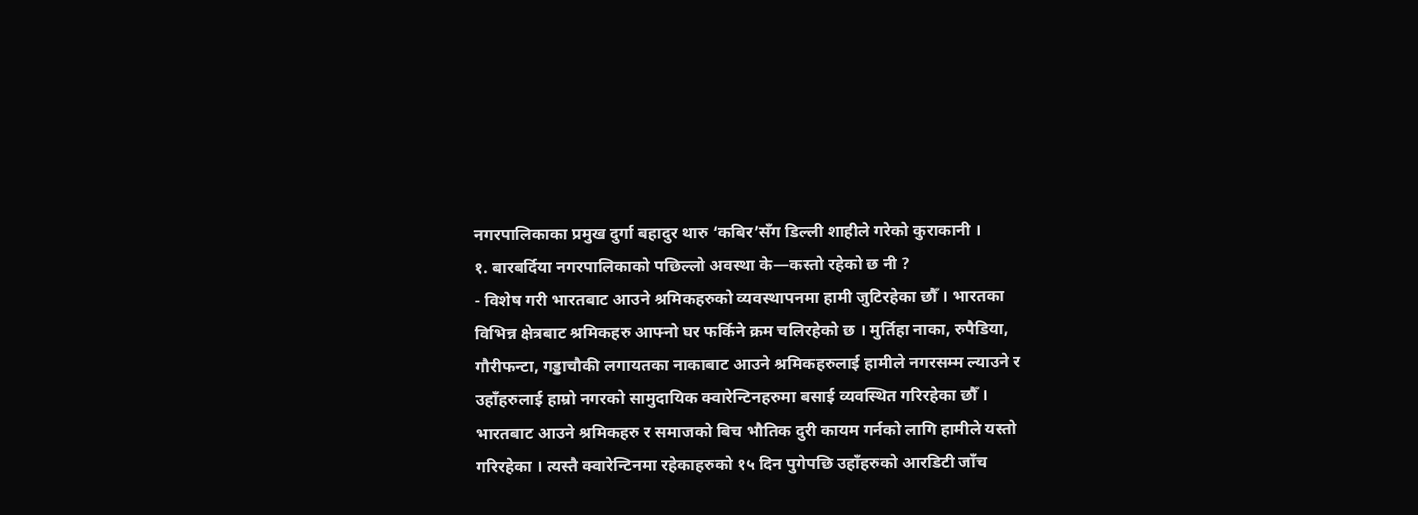नगरपालिकाका प्रमुख दुर्गा बहादुर थारु ‘कबिर’सँग डिल्ली शाहीले गरेको कुराकानी ।
१. बारबर्दिया नगरपालिकाको पछिल्लो अवस्था के—कस्तो रहेको छ नी ?
- विशेष गरी भारतबाट आउने श्रमिकहरुको व्यवस्थापनमा हामी जुटिरहेका छौँ । भारतका विभिन्न क्षेत्रबाट श्रमिकहरु आफ्नो घर फर्किने क्रम चलिरहेको छ । मुर्तिहा नाका, रुपैडिया, गौरीफन्टा, गड्डाचौकी लगायतका नाकाबाट आउने श्रमिकहरुलाई हामीले नगरसम्म ल्याउने र उहाँहरुलाई हाम्रो नगरको सामुदायिक क्वारेन्टिनहरुमा बसाई व्यवस्थित गरिरहेका छौँ । भारतबाट आउने श्रमिकहरु र समाजको बिच भौतिक दुरी कायम गर्नको लागि हामीले यस्तो गरिरहेका । त्यस्तै क्वारेन्टिनमा रहेकाहरुको १५ दिन पुगेपछि उहाँहरुको आरडिटी जाँच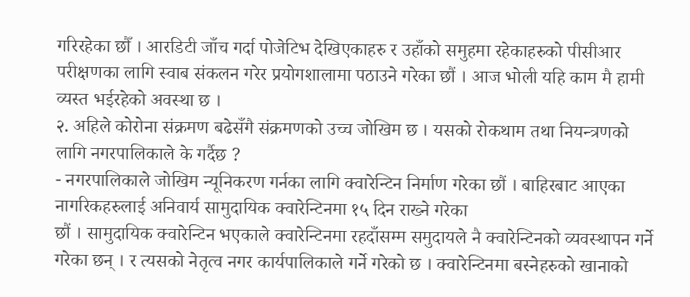गरिरहेका छौँ । आरडिटी जाँच गर्दा पोजेटिभ देखिएकाहरु र उहाँको समुहमा रहेकाहरुको पीसीआर परीक्षणका लागि स्वाब संकलन गरेर प्रयोगशालामा पठाउने गरेका छौं । आज भोली यहि काम मै हामी व्यस्त भईरहेको अवस्था छ ।
२. अहिले कोरोना संक्रमण बढेसँगै संक्रमणको उच्च जोखिम छ । यसको रोकथाम तथा नियन्त्रणको लागि नगरपालिकाले के गर्दैछ ?
- नगरपालिकाले जोखिम न्यूनिकरण गर्नका लागि क्वारेन्टिन निर्माण गरेका छौं । बाहिरबाट आएका नागरिकहरुलाई अनिवार्य सामुदायिक क्वारेन्टिनमा १५ दिन राख्ने गरेका
छौं । सामुदायिक क्वारेन्टिन भएकाले क्वारेन्टिनमा रहदाँसम्म समुदायले नै क्वारेन्टिनको व्यवस्थापन गर्ने गरेका छन् । र त्यसको नेतृत्व नगर कार्यपालिकाले गर्ने गरेको छ । क्वारेन्टिनमा बस्नेहरुको खानाको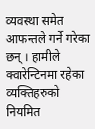व्यवस्था समेत आफन्तले गर्ने गरेका छन् । हामीले क्वारेन्टिनमा रहेका व्यक्तिहरुको नियमित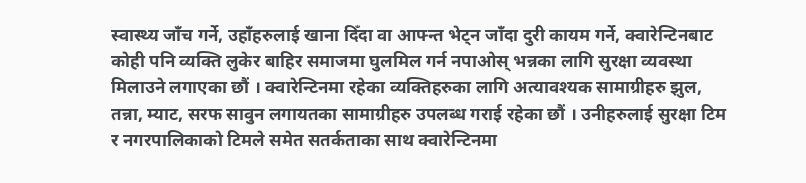स्वास्थ्य जाँच गर्ने, उहाँहरुलाई खाना दिँदा वा आफ्न्त भेट्न जाँदा दुरी कायम गर्ने, क्वारेन्टिनबाट कोही पनि व्यक्ति लुकेर बाहिर समाजमा घुलमिल गर्न नपाओस् भन्नका लागि सुरक्षा व्यवस्था मिलाउने लगाएका छौं । क्वारेन्टिनमा रहेका व्यक्तिहरुका लागि अत्यावश्यक सामाग्रीहरु झुल, तन्ना, म्याट, सरफ सावुन लगायतका सामाग्रीहरु उपलब्ध गराई रहेका छौं । उनीहरुलाई सुरक्षा टिम र नगरपालिकाको टिमले समेत सतर्कताका साथ क्वारेन्टिनमा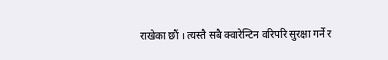राखेका छौं । त्यस्तै सबै क्वारेन्टिन वरिपरि सुरक्षा गर्ने र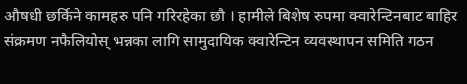औषधी छर्किने कामहरु पनि गरिरहेका छौ । हामीले बिशेष रुपमा क्वारेन्टिनबाट बाहिर संक्रमण नफैलियोस् भन्नका लागि सामुदायिक क्वारेन्टिन व्यवस्थापन समिति गठन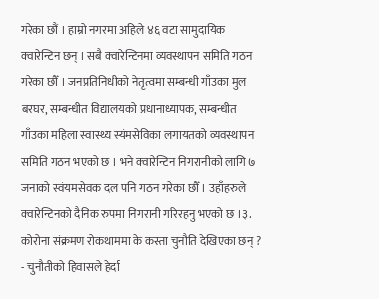गरेका छौं । हाम्रो नगरमा अहिले ४६ वटा सामुदायिक क्वारेन्टिन छन् । सबै क्वारेन्टिनमा व्यवस्थापन समिति गठन गरेका छौँ । जनप्रतिनिधीको नेतृत्वमा सम्बन्धी गाँउका मुल बरघर, सम्बन्धीत विद्यालयको प्रधानाध्यापक, सम्बन्धीत गाँउका महिला स्वास्थ्य स्यंमसेविका लगायतको व्यवस्थापन समिति गठन भएको छ । भने क्वारेन्टिन निगरानीको लागि ७ जनाको स्वंयमसेवक दल पनि गठन गरेका छौँ । उहाँहरुले क्वारेन्टिनको दैनिक रुपमा निगरानी गरिरहनु भएको छ ।३. कोरोना संक्रमण रोकथाममा के कस्ता चुनौति देखिएका छन् ?
- चुनौतीको हिवासले हेर्दा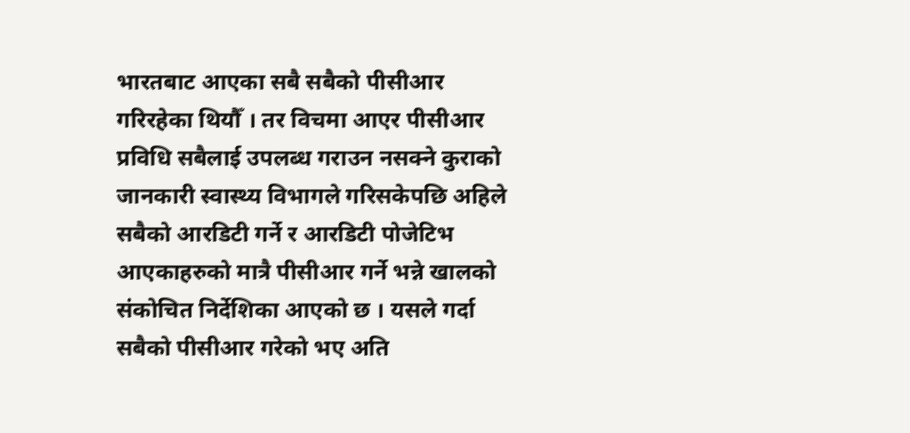भारतबाट आएका सबै सबैको पीसीआर गरिरहेका थियौँ । तर विचमा आएर पीसीआर प्रविधि सबैलाई उपलब्ध गराउन नसक्ने कुराको जानकारी स्वास्थ्य विभागले गरिसकेपछि अहिले सबैको आरडिटी गर्ने र आरडिटी पोजेटिभ आएकाहरुको मात्रै पीसीआर गर्ने भन्ने खालको संकोचित निर्देशिका आएको छ । यसले गर्दा सबैको पीसीआर गरेको भए अति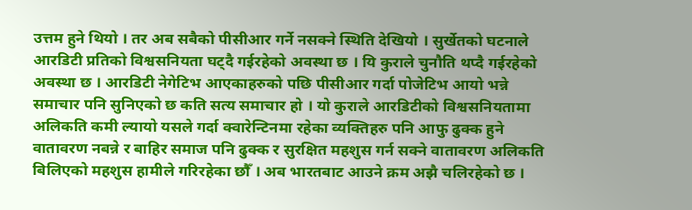उत्तम हुने थियो । तर अब सबैको पीसीआर गर्ने नसक्ने स्थिति देखियो । सुर्खेतको घटनाले आरडिटी प्रतिको विश्वसनियता घट्दै गईरहेको अवस्था छ । यि कुराले चुनौति थप्दै गईरहेको अवस्था छ । आरडिटी नेगेटिभ आएकाहरुको पछि पीसीआर गर्दा पोजेटिभ आयो भन्ने समाचार पनि सुनिएको छ कति सत्य समाचार हो । यो कुराले आरडिटीको विश्वसनियतामा अलिकति कमी ल्यायो यसले गर्दा क्वारेन्टिनमा रहेका व्यक्तिहरु पनि आफु ढुक्क हुने वातावरण नबन्ने र बाहिर समाज पनि ढुक्क र सुरक्षित महशुस गर्न सक्ने वातावरण अलिकति बिलिएको महशुस हामीले गरिरहेका छौँ । अब भारतबाट आउने क्रम अझै चलिरहेको छ ।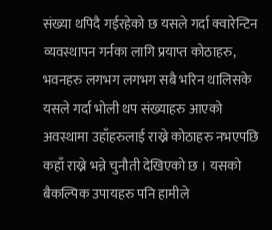संख्या थपिदै गईरहेको छ यसले गर्दा क्वारेन्टिन व्यवस्थापन गर्नका लागि प्रयाप्त कोठाहरु, भवनहरु लगभग लगभग सबै भरिन थालिसके यसले गर्दा भोली थप संख्याहरु आएको अवस्थामा उहाँहरुलाई राख्ने कोठाहरु नभएपछि कहाँ राख्ने भन्ने चुनौती देखिएको छ । यसको बैकल्पिक उपायहरु पनि हामीले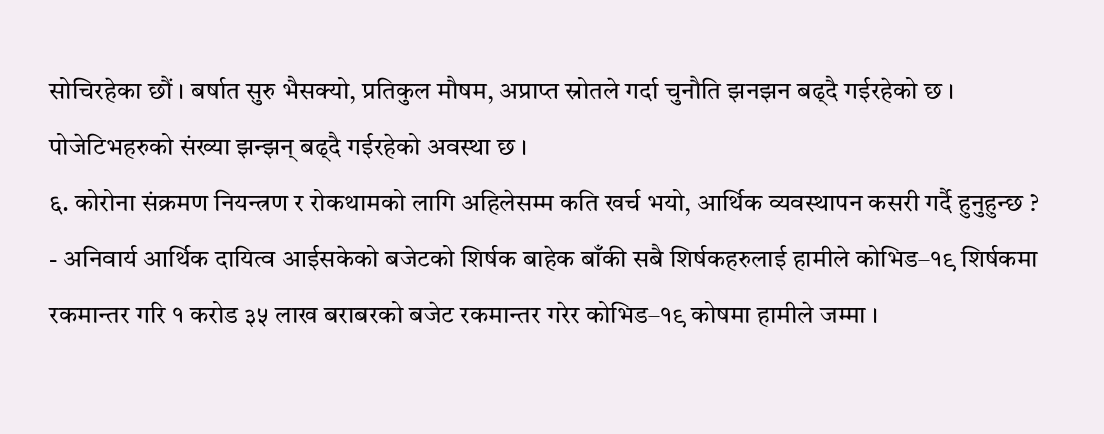सोचिरहेका छौं । बर्षात सुरु भैसक्यो, प्रतिकुल मौषम, अप्राप्त स्रोतले गर्दा चुनौति झनझन बढ्दै गईरहेको छ । पोजेटिभहरुको संख्या झन्झन् बढ्दै गईरहेको अवस्था छ ।
६. कोरोना संक्रमण नियन्त्रण र रोकथामको लागि अहिलेसम्म कति खर्च भयो, आर्थिक व्यवस्थापन कसरी गर्दै हुनुहुन्छ ?
- अनिवार्य आर्थिक दायित्व आईसकेको बजेटको शिर्षक बाहेक बाँकी सबै शिर्षकहरुलाई हामीले कोभिड–१९ शिर्षकमा रकमान्तर गरि १ करोड ३५ लाख बराबरको बजेट रकमान्तर गरेर कोभिड–१९ कोषमा हामीले जम्मा ।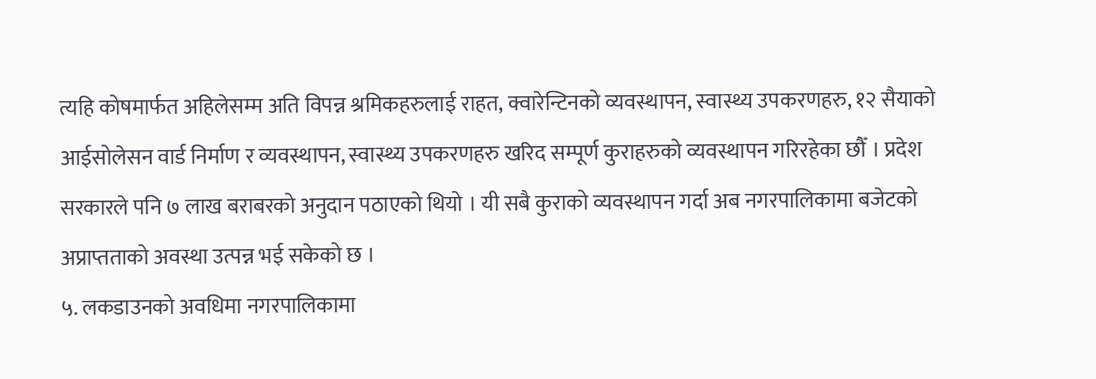त्यहि कोषमार्फत अहिलेसम्म अति विपन्न श्रमिकहरुलाई राहत, क्वारेन्टिनको व्यवस्थापन, स्वास्थ्य उपकरणहरु, १२ सैयाको आईसोलेसन वार्ड निर्माण र व्यवस्थापन, स्वास्थ्य उपकरणहरु खरिद सम्पूर्ण कुराहरुको व्यवस्थापन गरिरहेका छौँ । प्रदेश सरकारले पनि ७ लाख बराबरको अनुदान पठाएको थियो । यी सबै कुराको व्यवस्थापन गर्दा अब नगरपालिकामा बजेटको अप्राप्तताको अवस्था उत्पन्न भई सकेको छ ।
५. लकडाउनको अवधिमा नगरपालिकामा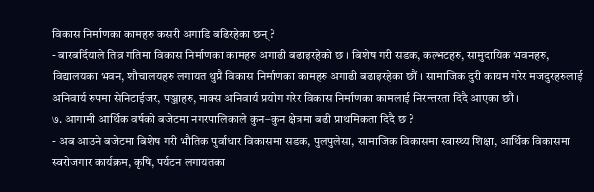विकास निर्माणका कामहरु कसरी अगाडि बढिरहेका छन् ?
- बारबर्दियाले तिव्र गतिमा विकास निर्माणका कामहरु अगाढी बढाइरहेको छ । बिशेष गरी सडक, कल्भटहरु, सामुदायिक भवनहरु, विद्यालयका भवन, शौचालयहरु लगायत थुप्रै विकास निर्माणका कामहरु अगाढी बढाइरहेका छौं । सामाजिक दुरी कायम गरेर मजदुरहरुलाई अनिवार्य रुपमा सेनिटाईजर, पञ्जाहरु, माक्स अनिवार्य प्रयोग गरेर विकास निर्माणका कामलाई निरन्तरता दिदै आएका छौं ।
७. आगामी आर्थिक वर्षको बजेटमा नगरपालिकाले कुन–कुन क्षेत्रमा बढी प्राथमिकता दिदै छ ?
- अब आउने बजेटमा बिशेष गरी भौतिक पुर्वाधार विकासमा सडक, पुलपुलेसा, सामाजिक विकासमा स्वास्थ्य शिक्षा, आर्थिक विकासमा स्वरोजगार कार्यक्रम, कृषि, पर्यटन लगायतका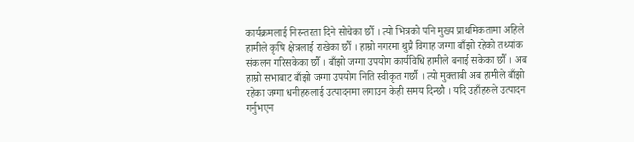कार्यक्रमलाई निरन्तरता दिने सोचेका छौँ । त्यो भित्रको पनि मुख्य प्राथमिकतामा अहिले हामीले कृषि क्षेत्रलाई राखेका छौँ । हाम्रो नगरमा थुप्रै विगाह जग्गा बाँझो रहेको तथ्यांक संकलन गरिसकेका छौँ । बाँझो जग्गा उपयोग कार्यविधि हामीले बनाई सकेका छौँ । अब हाम्रो सभाबाट बाँझो जग्गा उपयोग निति स्वीकृत गर्छौ । त्यो मुक्ताबी अब हामीले बाँझो रहेका जग्गा धनीहरुलाई उत्पादनमा लगाउन केही समय दिन्छौ । यदि उहाँहरुले उत्पादन गर्नुभएन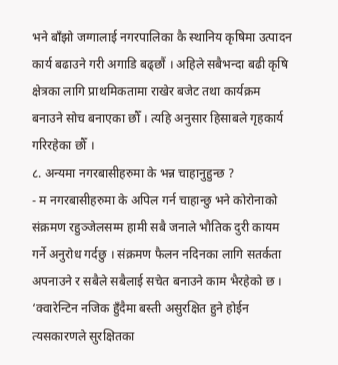भने बाँझो जग्गालाई नगरपालिका कै स्थानिय कृषिमा उत्पादन कार्य बढाउने गरी अगाडि बढ्छौं । अहिले सबैभन्दा बढी कृषि क्षेत्रका लागि प्राथमिकतामा राखेर बजेट तथा कार्यक्रम बनाउने सोच बनाएका छौँ । त्यहि अनुसार हिसाबले गृहकार्य गरिरहेका छौँ ।
८. अन्यमा नगरबासीहरुमा के भन्न चाहानुहुन्छ ?
- म नगरबासीहरुमा के अपिल गर्न चाहान्छु भने कोरोनाको संक्रमण रहुञ्जेलसम्म हामी सबै जनाले भौतिक दुरी कायम गर्ने अनुरोध गर्दछु । संक्रमण फैलन नदिनका लागि सतर्कता अपनाउने र सबैले सबैलाई सचेत बनाउने काम भैरहेको छ । ‘क्वारेन्टिन नजिक हुँदैमा बस्ती असुरक्षित हुने होईन त्यसकारणले सुरक्षितका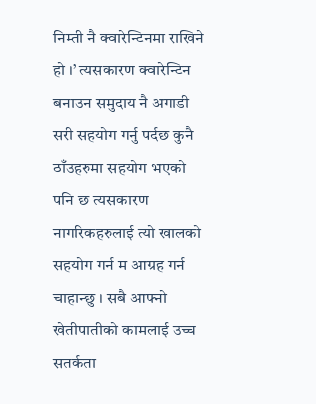निम्ती नै क्वारेन्टिनमा राखिने हो ।’ त्यसकारण क्वारेन्टिन बनाउन समुदाय नै अगाडी सरी सहयोग गर्नु पर्दछ कुनै ठाँउहरुमा सहयोग भएको पनि छ त्यसकारण नागरिकहरुलाई त्यो खालको सहयोग गर्न म आग्रह गर्न चाहान्छु । सबै आफ्नो खेतीपातीको कामलाई उच्च सतर्कता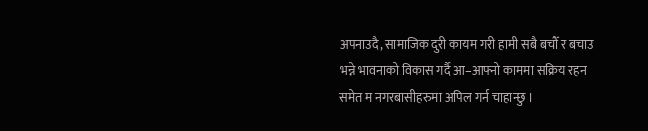अपनाउदै, सामाजिक दुरी कायम गरी हामी सबै बचौँ र बचाउ भन्ने भावनाको विकास गर्दै आ–आफ्नो काममा सक्रिय रहन समेत म नगरबासीहरुमा अपिल गर्न चाहान्छु ।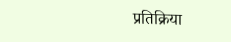प्रतिक्रिया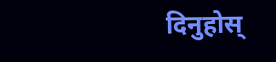दिनुहोस्